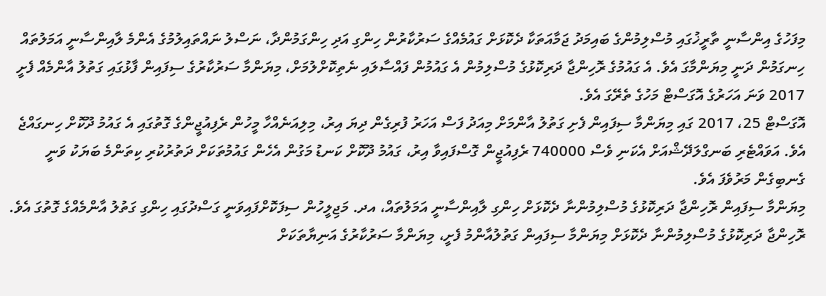މިފަހުގެ އިންސާނީ ތާރީޚުގައި މުސްލިމުންގެ ބައިމަދު ޖަމާއަތަކާ ދެކޮޅަށް ގައުމެއްގެ ސަރުކާރުން ހިންގި އަދި ހިންގަމުންދާ، ނަސްލު ނައްތައިލުމުގެ އެންމެ ލާއިންސާނީ އަމަލުތައް ހިނގަމުން ދަނީ މިޔަންމާގަ އެވެ. އެ ގައުމުގެ ރޮހިންޖާ ދަރިކޮޅުގެ މުސްލިމުން އެ ގައުމުން ފައްސާލައި ނެތިކޮށްލުމަށް، މިޔަންމާ ސަރުކާރުގެ ސިފައިން ފާޅުގައި ގަތުލު އާންމެއް ފެށީ 2017 ވަނަ އަހަރުގެ އޮގަސްޓް މަހުގެ ތެރޭގަ އެވެ.
އޮގަސްޓް 25، 2017 ގައި މިޔަންމާ ސިފައިން ފެށި ގަތުލު އާންމަށް މިއަދު ފަސް އަހަރު ފުރިގެން ދިޔަ އިރު، މިލިއަނެއްހާ މީހުން ރެފިއުޖީންގެ ގޮތުގައި އެ ގައުމު ދޫކޮށް ހިނގައްޖެ އެވެ. އަވައްޓެރި ބަނގްލަދޭޝްއަށް އެކަނި ވެސް 740000 ރެފިއުޖީން ގޮސްފައިވާ އިރު، ގައުމު ދޫކޮށް ކަނޑު މަގުން އެހެން ގައުމުތަކަށް ދަތުރުކުރި ކިތަންމެ ބަޔަކު ވަނީ ގެނބިގެން މަރުވެފަ އެވެ.
މިޔަންމާ ސިފައިން ރޮހިންޖާ ދަރިކޮޅުގެ މުސްލިމުންނާ ދެކޮޅަށް ހިންގި ލާއިންސާނީ އަމަލުތައް، އދ. މަޖިލީހުން ސިފަކޮށްފައިވަނީ ގަސްދުގައި ހިންގި ގަތުލު އާންމެއްގެ ގޮތުގަ އެވެ. ރޮހިންޖާ ދަރިކޮޅުގެ މުސްލިމުންނާ ދެކޮޅަށް މިޔަންމާ ސިފައިން ގަތުލުއާންމު ފެށީ، މިޔަންމާ ސަރުކާރުގެ އަނިޔާތަކަށް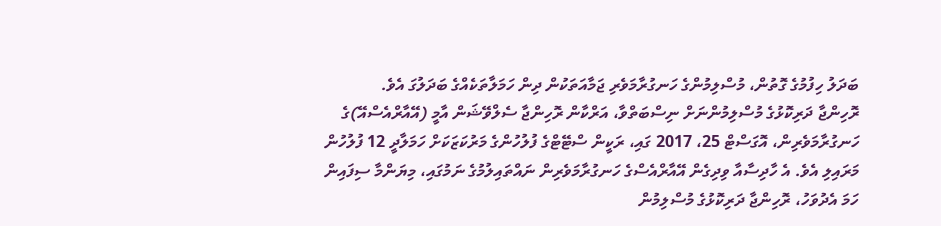ބަދަލު ހިފުމުގެ ގޮތުން، މުސްލިމުންގެ ހަނގުރާމަވެރި ޖަމާއަތަކުން ދިން ހަމަލާތަކެއްގެ ބަދަލުގަ އެވެ.
ރޮހިންޖާ ދަރިކޮޅުގެ މުސްލިމުންނަށް ނިސްބަތްވާ، އަރްކާން ރޮހިންޖާ ސެލްވޭޝަން އާމީ (އޭއާރްއެސްއޭ)ގެ ހަނގުރާމަވެރިން، އޮގަސްޓް 25، 2017 ގައި، ރަކީން ސްޓޭޓްގެ ފުލުހުންގެ މަރުކަޒަކަށް ހަމަލާދީ 12 ފުލުހުން މަރައިލި އެވެ. އެ ހާދިސާއާ ވިދިގެން އޭއާރްއެސްގެ ހަނގުރާމަވެރިން ނައްތައިލުމުގެ ނަމުގައި، މިޔަންމާ ސިފައިން ހަމަ އެދުވަހު، ރޮހިންޖާ ދަރިކޮޅުގެ މުސްލިމުން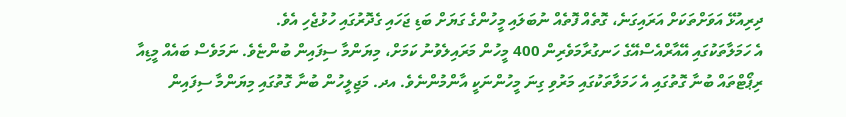ދިރިއުޅޭ އަވަށްތަކަށް އަރައިގަނެ، ގޮތެއް ފޮތެއް ނުބަލައި މީހުންގެ ގަޔަށް ބަޑި ޖަހައި ގެދޮރުގައި ހުޅުޖެހި އެވެ.
އެ ހަމަލާތަކުގައި އޭއާރްއެސްއޭގެ ހަނގުރާމަވެރިން 400 މީހުން މަރައިލެވުނު ކަމަށް، މިޔަންމާ ސިފައިން ބުންޏެވެ. ނަމަވެސް ބައެއް މީޑިއާ ރިޕޯޓްތައް ބުނާ ގޮތުގައި އެ ހަމަލާތަކުގައި މަރުވި ގިނަ މީހުންނަކީ އާންމުންނެވެ. އދ. މަޖިލީހުން ބުނާ ގޮތުގައި މިޔަންމާ ސިފައިން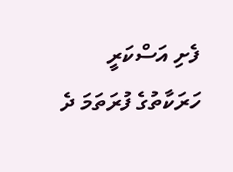ފެށި އަސްކަރީ ހަރަކާތުގެ ފުރަތަމަ ދެ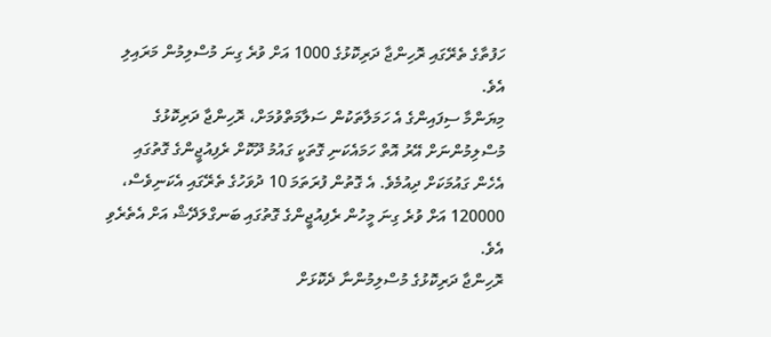ހަފުތާގެ ތެރޭގައި ރޮހިންޖާ ދަރިކޮޅުގެ 1000 އަށް ވުރެ ގިނަ މުސްލިމުން މަރައިލި އެވެ.
މިޔަންމާ ސިފައިންގެ އެ ހަމަލާތަކުން ސަލާމަތްވުމަށް، ރޮހިންޖާ ދަރިކޮޅުގެ މުސްލިމުންނަށް އޭރު އޮތް ހަމައެކަނި ގޮތަކީ ގައުމު ދޫކޮށް ރެފިއުޖީންގެ ގޮތުގައި އެހެން ގައުމަކަށް ދިއުމެވެ. އެ ގޮތުން ފުރަތަމަ 10 ދުވަހުގެ ތެރޭގައި އެކަނިވެސް، 120000 އަށް ވުރެ ގިނަ މީހުން ރެފިއުޖީންގެ ގޮތުގައި ބަނގްލަދޭޝް އަށް އެތެރެވި އެވެ.
ރޮހިންޖާ ދަރިކޮޅުގެ މުސްލިމުންނާ ދެކޮޅަށް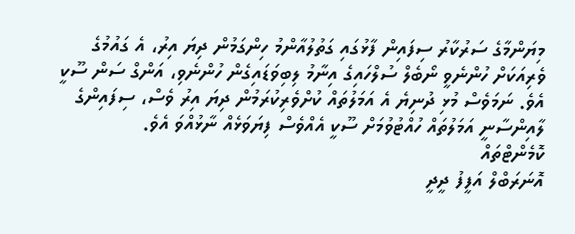މިޔަންމާގެ ސަރުކާރު ސިފައިން ފާޅުގައި ގަތުލުއާންމު ހިންގަމުން ދިޔަ އިރު، އެ ގައުމުގެ ވެރިއަކަށް ހުންނެވީ ނޯބެލް ސުލްހައިގެ އިނާމު ލިބިވަޑައިގެން ހުންނެވި، އަންގް ސަން ސޫކީ އެވެ. ނަމަވެސް މުޅި ދުނިޔެ އެ އަމަލުތައް ކުށްވެރިކުރަމުން ދިޔަ އިރު ވެސް، ސިފައިންގެ ލާއިންސާނީ އަމަލުތައް ހުއްޓުވުމަށް ސޫކީ އެއްވެސް ފިޔަވަޅެއް ނާޅުއްވަ އެވެ.
ކޮމެންޓްތައް
އޮނަރަބްލް އަފީފު ދީދީ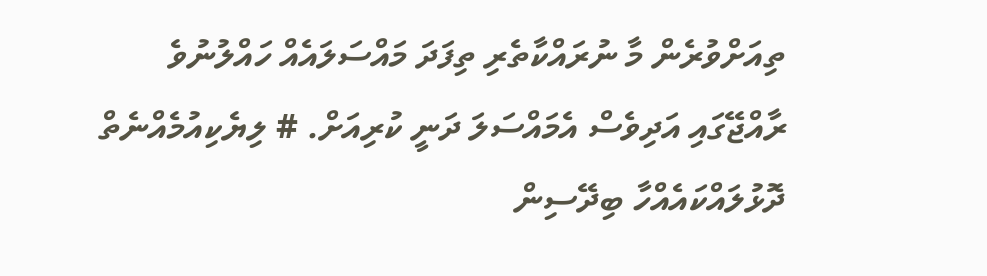ތިއަށްވުރެން މާ ނުރައްކާތެރި ތިފަދަ މައްސަލައެއް ހައްލުނުވެ ރާއްޖޭގައި އަދިވެސް އެމައްސަލަ ދަނީ ކުރިއަށް. # ލިޔެކިއުމެއްނެތް ދޮޅުލައްކައެއްހާ ބިދޭސިން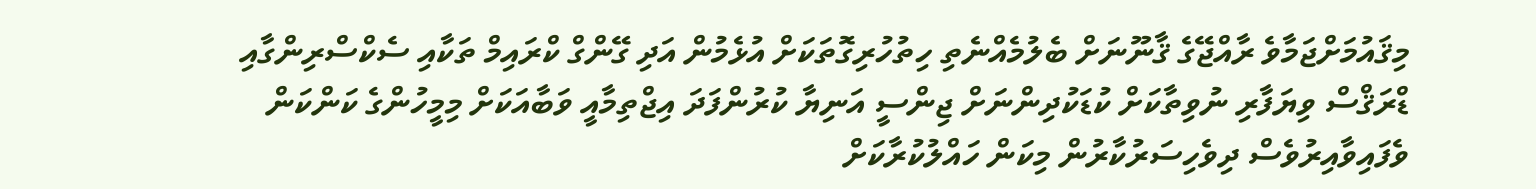މިޤައުމަށްޖަމާވެ ރާއްޖޭގެ ޤާނޫނަށް ބެލުމެއްނެތި ހިތުހުރިގޮތަކަށް އުޅެމުން އަދި ގޭންގް ކްރައިމް ތަކާއި ސެކްސްރިންގާއި ޑްރަޤްސް ވިޔަފާރި ނުވިތާކަށް ކުޑަކުދިންނަށް ޖިންސީ އަނިޔާ ކުރުންފަދަ އިޖްތިމާއީ ވަބާއަކަށް މިމީހުންގެ ކަންކަން ވެފައިވާއިރުވެސް ދިވެހިސަރުކާރުން މިކަން ހައްލުކުރާކަށް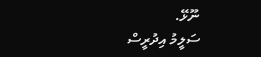ނޫޅޭ.
ސަލީމު އިދުރީސް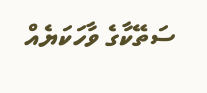ސަތޭކާގެ ވާހަކަޔެއް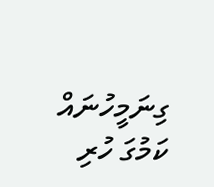ގިނަމީހުނައް ކަމުގަ ހުރި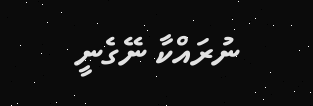ނުރައްކާ ނޭގެނީ